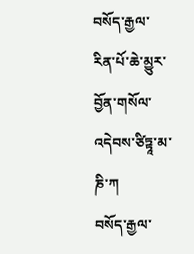བསོད་རྒྱལ་རིན་པོ་ཆེ་མྱུར་བྱོན་གསོལ་འདེབས་ཙིཏྟཱ་མ་ཎི་ཀ
བསོད་རྒྱལ་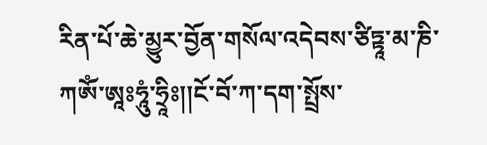རིན་པོ་ཆེ་མྱུར་བྱོན་གསོལ་འདེབས་ཙིཏྟཱ་མ་ཎི་ཀཨོཾ་ཨཱཿཧཱུཾ་ཧྲཱིཿ།།ངོ་བོ་ཀ་དག་སྤྲོས་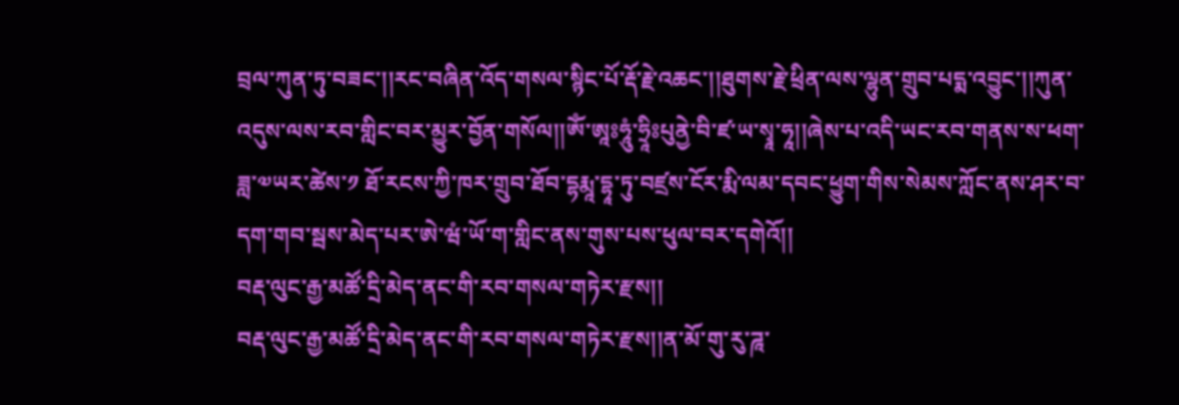བྲལ་ཀུན་ཏུ་བཟང་།།རང་བཞིན་འོད་གསལ་སྙིང་པོ་རྡོ་རྗེ་འཆང་།།ཐུགས་རྗེ་ཕྲིན་ལས་ལྷུན་གྲུབ་པདྨ་འབྱུང་།།ཀུན་འདུས་ལས་རབ་གླིང་བར་མྱུར་བྱོན་གསོལ།།ཨོཾ་ཨཱཿཧཱུཾ་ཧྲཱིཿཔུནྱེ་བི་ཛ་ཡ་སྭཱ་ཧཱ།།ཞེས་པ་འདི་ཡང་རབ་གནས་ས་ཕག་ཟླ་༧ཡར་ཚེས་༡ ཐོ་རངས་ཀྱི་ཁར་གྲུབ་ཐོབ་དྷརྨཱ་དྷཱ་ཏུ་བཛྲས་ངོར་རྨི་ལམ་དབང་ཕྱུག་གིས་སེམས་ཀློང་ནས་ཤར་བ་དག་གབ་སྦས་མེད་པར་ཨེ་ཝཾ་ཡོ་ག་གླིང་ནས་གུས་པས་ཕུལ་བར་དགེའོ།།
བརྡ་ལུང་རྒྱ་མཚོ་དྲི་མེད་ནང་གི་རབ་གསལ་གཏེར་རྫས།།
བརྡ་ལུང་རྒྱ་མཚོ་དྲི་མེད་ནང་གི་རབ་གསལ་གཏེར་རྫས།།ན་མོ་གུ་རུ་ཌཱ་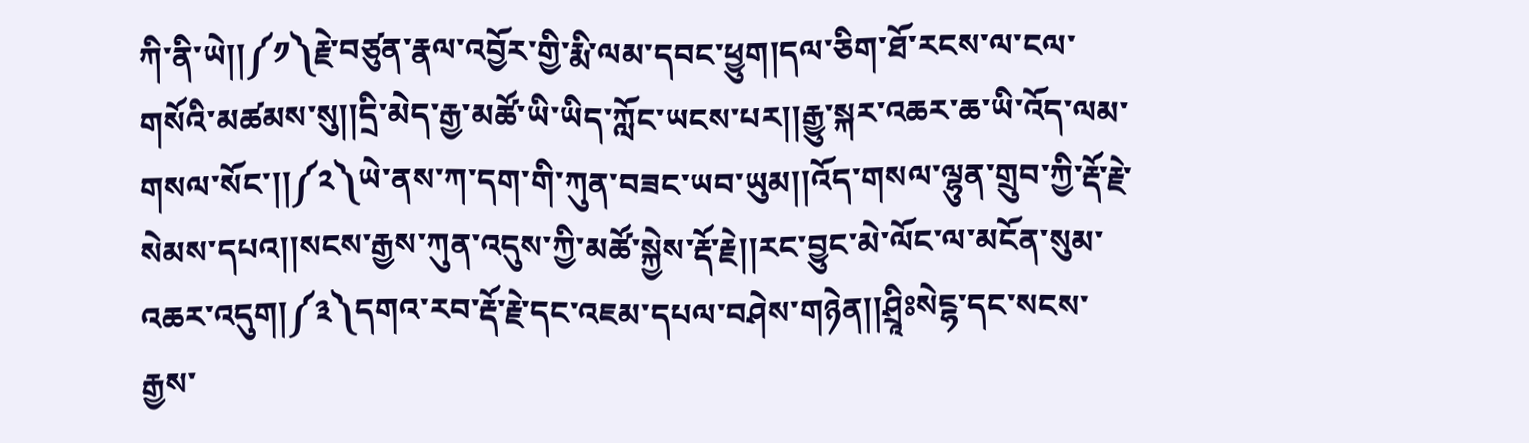ཀི་ནི་ཡེ།།༼༡༽རྗེ་བཙུན་རྣལ་འབྱོར་གྱི་རྨི་ལམ་དབང་ཕྱུག།དལ་ཅིག་ཐོ་རངས་ལ་ངལ་གསོའི་མཚམས་སུ།།དྲི་མེད་རྒྱ་མཚོ་ཡི་ཡིད་ཀློང་ཡངས་པར།།རྒྱུ་སྐར་འཆར་ཆ་ཡི་འོད་ལམ་གསལ་སོང་།།༼༢༽ཡེ་ནས་ཀ་དག་གི་ཀུན་བཟང་ཡབ་ཡུམ།།འོད་གསལ་ལྷུན་གྲུབ་ཀྱི་རྡོ་རྗེ་སེམས་དཔའ།།སངས་རྒྱས་ཀུན་འདུས་ཀྱི་མཚོ་སྐྱེས་རྡོ་རྗེ།།རང་བྱུང་མེ་ལོང་ལ་མངོན་སུམ་འཆར་འདུག།༼༣༽དགའ་རབ་རྡོ་རྗེ་དང་འཇམ་དཔལ་བཤེས་གཉེན།།ཤྲཱིཿསེངྷ་དང་སངས་རྒྱས་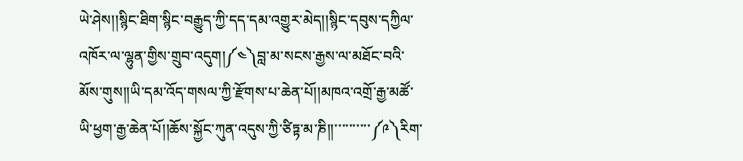ཡེ་ཤེས།།སྙིང་ཐིག་སྙིང་བརྒྱུད་ཀྱི་དད་དམ་འགྱུར་མེད།།སྙིང་དབུས་དཀྱིལ་འཁོར་ལ་ལྷུན་གྱིས་གྲུབ་འདུག།༼༤༽བླ་མ་སངས་རྒྱས་ལ་མཐོང་བའི་མོས་གུས།།ཡི་དམ་འོད་གསལ་ཀྱི་རྫོགས་པ་ཆེན་པོ།།མཁའ་འགྲོ་རྒྱ་མཚོ་ཡི་ཕྱག་རྒྱ་ཆེན་པོ།།ཆོས་སྐྱོང་ཀུན་འདུས་ཀྱི་ཙིཏྟ་མ་ཎི།།་་་་་་་་་་༼༩༽རིག་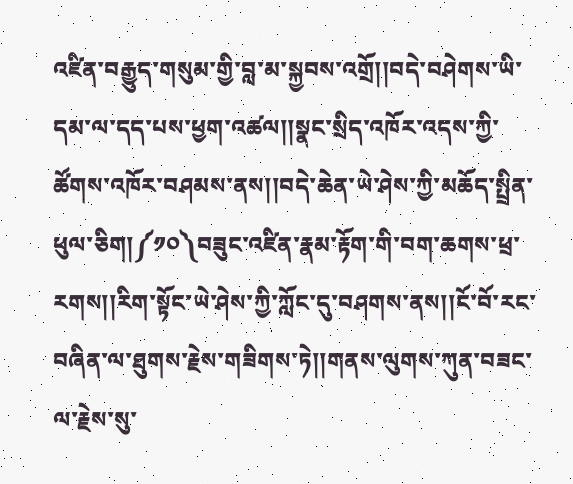འཛིན་བརྒྱུད་གསུམ་གྱི་བླ་མ་སྐྱབས་འགྲོ།།བདེ་བཤེགས་ཡི་དམ་ལ་དད་པས་ཕྱག་འཚལ།།སྣང་སྲིད་འཁོར་འདས་ཀྱི་ཚོགས་འཁོར་བཤམས་ནས།།བདེ་ཆེན་ཡེ་ཤེས་ཀྱི་མཆོད་སྤྲིན་ཕུལ་ཅིག།༼༡༠༽བཟུང་འཛིན་རྣམ་རྟོག་གི་བག་ཆགས་ཕྲ་རགས།།རིག་སྟོང་ཡེ་ཤེས་ཀྱི་ཀློང་དུ་བཤགས་ནས།།ངོ་བོ་རང་བཞིན་ལ་ཐུགས་རྗེས་གཟིགས་ཏེ།།གནས་ལུགས་ཀུན་བཟང་ལ་རྗེས་སུ་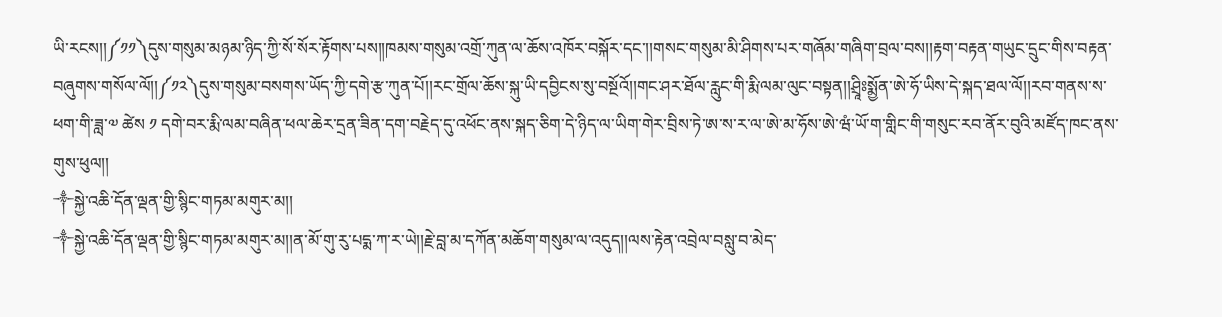ཡི་རངས།།༼༡༡༽དུས་གསུམ་མཉམ་ཉིད་ཀྱི་སོ་སོར་རྟོགས་པས།།ཁམས་གསུམ་འགྲོ་ཀུན་ལ་ཆོས་འཁོར་བསྐོར་དང་།།གསང་གསུམ་མི་ཤིགས་པར་གཞོམ་གཞིག་བྲལ་བས།།རྟག་བརྟན་གཡུང་དྲུང་གིས་བརྟན་བཞུགས་གསོལ་ལོ།།༼༡༢༽དུས་གསུམ་བསགས་ཡོད་ཀྱི་དགེ་རྩ་ཀུན་པོ།།རང་གྲོལ་ཆོས་སྐུ་ཡི་དབྱིངས་སུ་བསྔོའོ།།གང་ཤར་ཐོལ་རླུང་གི་རྨི་ལམ་ལུང་བསྟན།།ཤྲཱིཿསྨྱོན་ཨེ་ཧོ་ཡིས་དེ་སྐད་ཐལ་ལོ།།རབ་གནས་ས་ཕག་གི་ཟླ་༧ ཚེས ༡ དགེ་བར་རྨི་ལམ་བཞིན་ཕལ་ཆེར་དྲན་ཟིན་དག་བརྗེད་དུ་འཕོང་ནས་སྐད་ཅིག་དེ་ཉིད་ལ་ཡིག་གེར་བྲིས་ཏེ་ཨ་ས་ར་ལ་ཨེ་མ་ཧོས་ཨེ་ཝཾ་ཡོ་ག་གླིང་གི་གསུང་རབ་ནོར་བུའི་མཛོད་ཁང་ནས་གུས་ཕུལ།།
༒སྐྱེ་འཆི་དོན་ལྡན་གྱི་སྙིང་གཏམ་མགུར་མ།།
༒སྐྱེ་འཆི་དོན་ལྡན་གྱི་སྙིང་གཏམ་མགུར་མ།།ན་མོ་གུ་རུ་པདྨ་ཀ་ར་ཡེ།།རྗེ་བླ་མ་དཀོན་མཆོག་གསུམ་ལ་འདུད།།ལས་རྟེན་འབྲེལ་བསླུ་བ་མེད་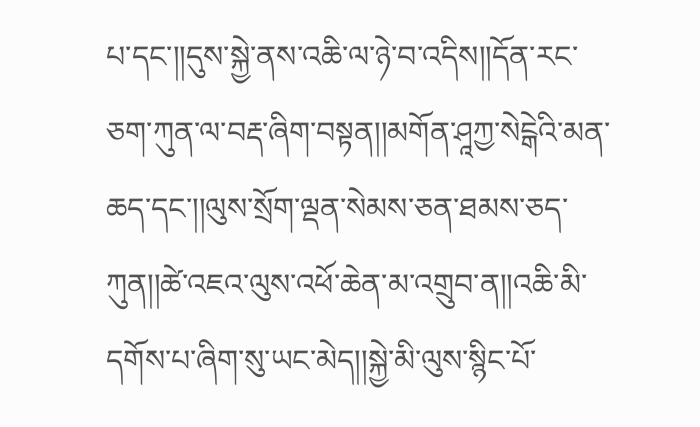པ་དང་།།དུས་སྐྱེ་ནས་འཆི་ལ་ཉེ་བ་འདིས།།དོན་རང་ཅག་ཀུན་ལ་བརྡ་ཞིག་བསྟན།།མགོན་ཤཱཀྱ་སེངྒེའི་མན་ཆད་དང་།།ལུས་སྲོག་ལྡན་སེམས་ཅན་ཐམས་ཅད་ཀུན།།ཚེ་འཇའ་ལུས་འཕོ་ཆེན་མ་འགྲུབ་ན།།འཆི་མི་དགོས་པ་ཞིག་སུ་ཡང་མེད།།སྐྱེ་མི་ལུས་སྙིང་པོ་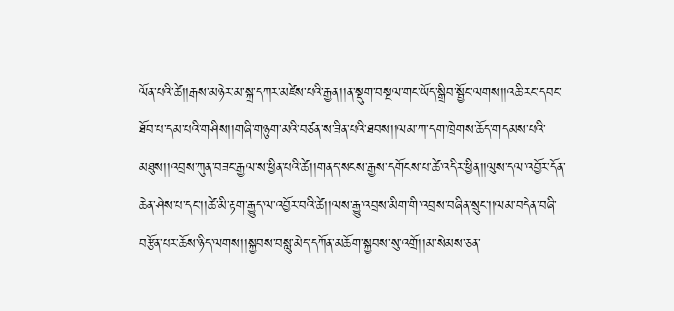ལོན་པའི་ཚེ།།རྒས་མཉེར་མ་སྐྲ་དཀར་མཛེས་པའི་རྒྱན།།ན་སྡུག་བསྔལ་གང་ཡོད་སྒྲིབ་སྦྱོང་ལགས།།འཆི་རང་དབང་ཐོབ་པ་དམ་པའི་གཤིས།།གཞི་གཉུག་མའི་བཙན་ས་ཟིན་པའི་ཐབས།།ལམ་ཀ་དག་ཁྲེགས་ཆོད་གདམས་པའི་མཐུས།།འབྲས་ཀུན་བཟང་རྒྱལ་ས་ཕྱིན་པའི་ཚེ།།གནད་སངས་རྒྱས་དགོངས་པ་ཚེ་འདིར་ཕྱིན།།ལུས་དལ་འབྱོར་དོན་ཆེན་ཤེས་པ་དང་།།ཚེ་མི་རྟག་རྒྱུད་ལ་འབྱོར་བའི་ཚེ།།ལས་རྒྱུ་འབྲས་མིག་གི་འབྲས་བཞིན་སྲུང་།།ལམ་བདེན་བཞི་བརྩོན་པར་ཆོས་ཉིད་ལགས།།སྐྱབས་བསླུ་མེད་དཀོན་མཆོག་སྐྱབས་སུ་འགྲོ།།མ་སེམས་ཅན་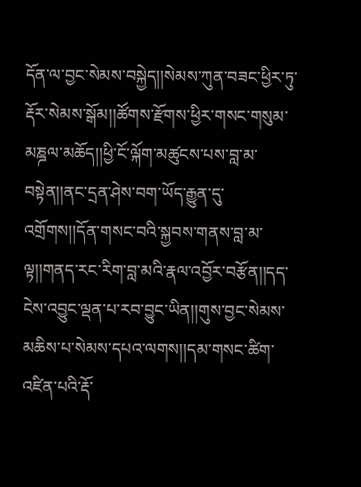དོན་ལ་བྱང་སེམས་བསྐྱེད།།སེམས་ཀུན་བཟང་ཕྱིར་ཏུ་རྡོར་སེམས་སྒོམ།།ཚོགས་རྫོགས་ཕྱིར་གསང་གསུམ་མཎྜལ་མཆོད།།ཕྱི་ངོ་ལྐོག་མཚུངས་པས་བླ་མ་བསྟེན།།ནང་དྲན་ཤེས་བག་ཡོད་རྒྱུན་དུ་འགྲོགས།།དོན་གསང་བའི་སྐྱབས་གནས་བླ་མ་ལྟ།།གནད་རང་རིག་བླ་མའི་རྣལ་འབྱོར་བརྩོན།།དད་ངེས་འབྱུང་ལྡན་པ་རབ་བྱུང་ཡིན།།གུས་བྱང་སེམས་མཆིས་པ་སེམས་དཔའ་ལགས།།དམ་གསང་ཚིག་འཛིན་པའི་རྡོ་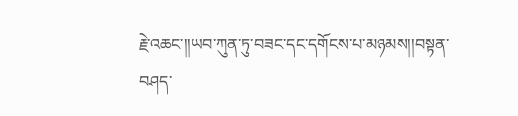རྗེ་འཆང་།།ཡབ་ཀུན་ཏུ་བཟང་དང་དགོངས་པ་མཉམས།།བསྟན་བཤད་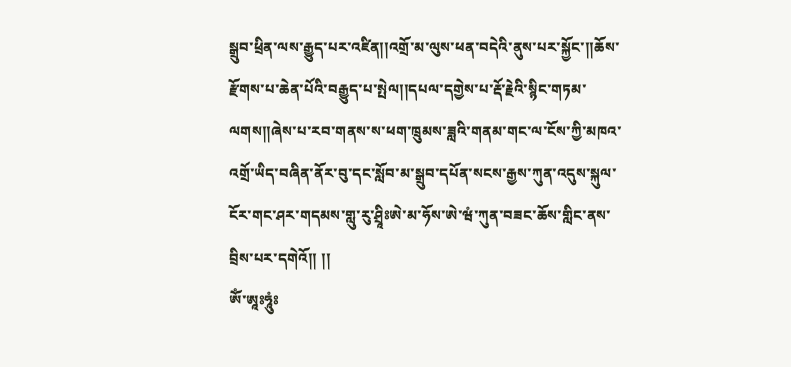སྒྲུབ་ཕྲིན་ལས་རྒྱུད་པར་འཛིན།།འགྲོ་མ་ལུས་ཕན་བདེའི་ནུས་པར་སྐྱོང་།།ཆོས་རྫོགས་པ་ཆེན་པོའི་བརྒྱུད་པ་སྤེལ།།དཔལ་དགྱེས་པ་རྡོ་རྗེའི་སྙིང་གཏམ་ལགས།།ཞེས་པ་རབ་གནས་ས་ཕག་ཁྲུམས་ཟླའི་གནམ་གང་ལ་ངོས་ཀྱི་མཁའ་འགྲོ་ཡིད་བཞིན་ནོར་བུ་དང་སློབ་མ་སྒྲུབ་དཔོན་སངས་རྒྱས་ཀུན་འདུས་སྐུལ་ངོར་གང་ཤར་གདམས་གླུ་རུ་ཤྲཱིཿཨེ་མ་ཧོས་ཨེ་ཝཾ་ཀུན་བཟང་ཆོས་གླིང་ནས་བྲིས་པར་དགེའོ།། །།
ཨོཾ་ཨཱཿཧཱུཾཿ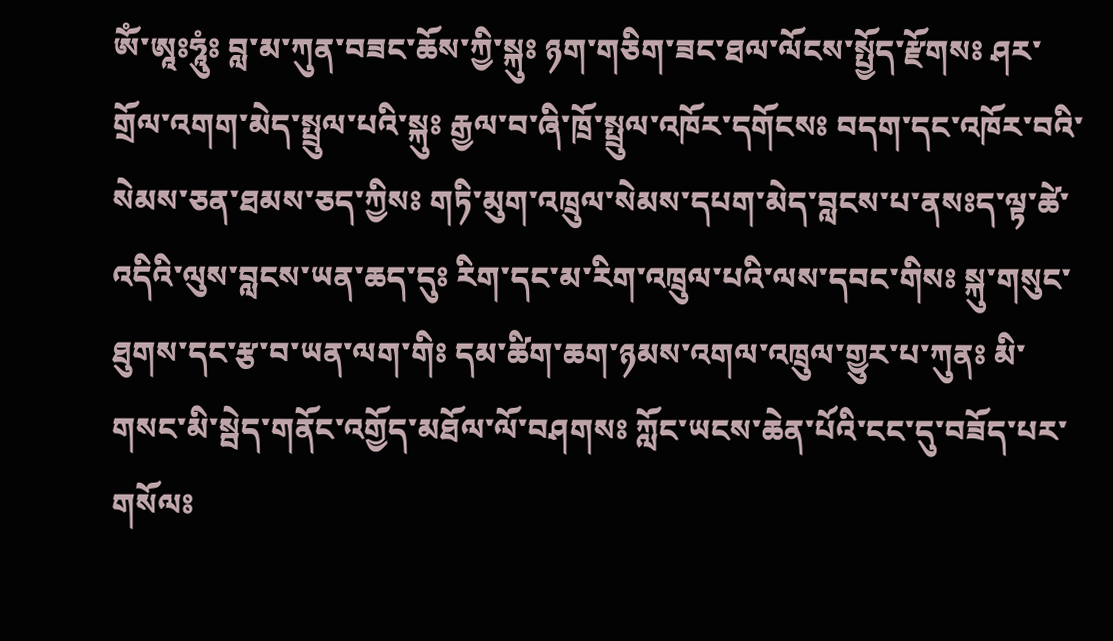ཨོཾ་ཨཱཿཧཱུཾཿ བླ་མ་ཀུན་བཟང་ཆོས་ཀྱི་སྐུཿ ཉག་གཅིག་ཟང་ཐལ་ལོངས་སྤྱོད་རྫོགསཿ ཤར་གྲོལ་འགག་མེད་སྤྲུལ་པའི་སྐུཿ རྒྱལ་བ་ཞི་ཁྲོ་སྤྲུལ་འཁོར་དགོངསཿ བདག་དང་འཁོར་བའི་སེམས་ཅན་ཐམས་ཅད་ཀྱིསཿ གཏི་མུག་འཁྲུལ་སེམས་དཔག་མེད་བླངས་པ་ནསཿད་ལྟ་ཚེ་འདིའི་ལུས་བླངས་ཡན་ཆད་དུཿ རིག་དང་མ་རིག་འཁྲུལ་པའི་ལས་དབང་གིསཿ སྐུ་གསུང་ཐུགས་དང་རྩ་བ་ཡན་ལག་གིཿ དམ་ཚིག་ཆག་ཉམས་འགལ་འཁྲུལ་གྱུར་པ་ཀུནཿ མི་གསང་མི་སྦེད་གནོང་འགྱོད་མཐོལ་ལོ་བཤགསཿ ཀློང་ཡངས་ཆེན་པོའི་ངང་དུ་བཟོད་པར་གསོལཿ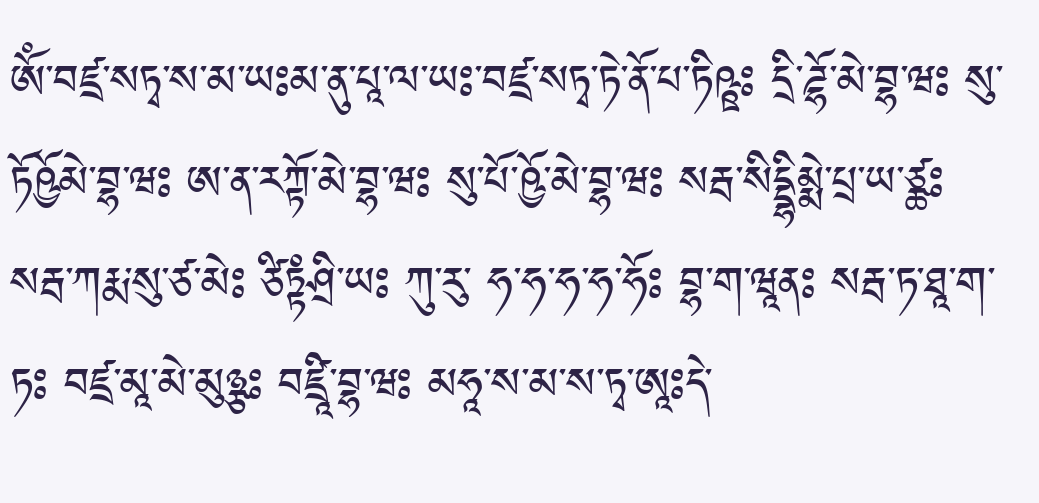ཨོཾ་བཛྲ་སཏྭ་ས་མ་ཡཿམ་ནུ་པཱ་ལ་ཡཿ་བཛྲ་སཏྭ་ཏེ་ནོ་པ་ཏིཥྛཿ དྲི་ཌྷོ་མེ་བྷ་ཝཿ སུ་ཏོཥྱོམེ་བྷ་ཝཿ ཨ་ན་རཀྟོ་མེ་བྷ་ཝཿ སུ་པོ་ཥྱོ་མེ་བྷ་ཝཿ སརྦ་སིདྡྷིམྨེ་པྲ་ཡ་ཙྪཿ སརྦ་ཀརྨ་སུ་ཙ་མེཿ ཙིཏྟཾཤྲི་ཡཿ ཀུ་རུ་ ཧ་ཧ་ཧ་ཧ་ཧོཿ བྷ་ག་ཝཱནཿ སརྦ་ཏ་ཐཱ་ག་ཏཿ བཛྲ་མཱ་མེ་མུཉྩཿ བཛྲཱི་བྷ་ཝཿ མཧཱ་ས་མ་ས་ཏྭ་ཨཱཿདེ་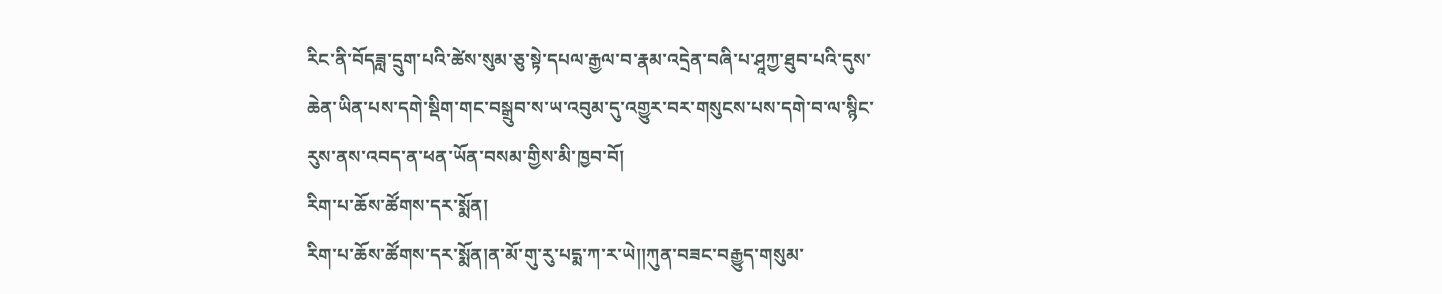རིང་ནི་བོདཟླ་དྲུག་པའི་ཚེས་སུམ་ཅུ་སྟེ་དཔལ་རྒྱལ་བ་རྣམ་འདྲེན་བཞི་པ་ཤཱཀྱ་ཐུབ་པའི་དུས་ཆེན་ཡིན་པས་དགེ་སྡིག་གང་བསྒྲུབ་ས་ཡ་འབུམ་དུ་འགྱུར་བར་གསུངས་པས་དགེ་བ་ལ་སྙིང་རུས་ནས་འབད་ན་ཕན་ཡོན་བསམ་གྱིས་མི་ཁྱབ་བོ།
རིག་པ་ཆོས་ཚོགས་དར་སྨོན།
རིག་པ་ཆོས་ཚོགས་དར་སྨོན།ན་མོ་གུ་རུ་པདྨ་ཀ་ར་ཡེ།།ཀུན་བཟང་བརྒྱུད་གསུམ་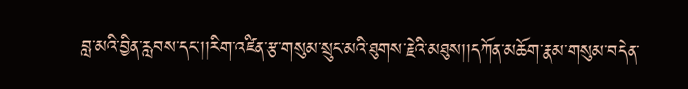བླ་མའི་བྱིན་རླབས་དང་།།རིག་འཛིན་རྩ་གསུམ་སྲུང་མའི་ཐུགས་རྗེའི་མཐུས།།དཀོན་མཆོག་རྣམ་གསུམ་བདེན་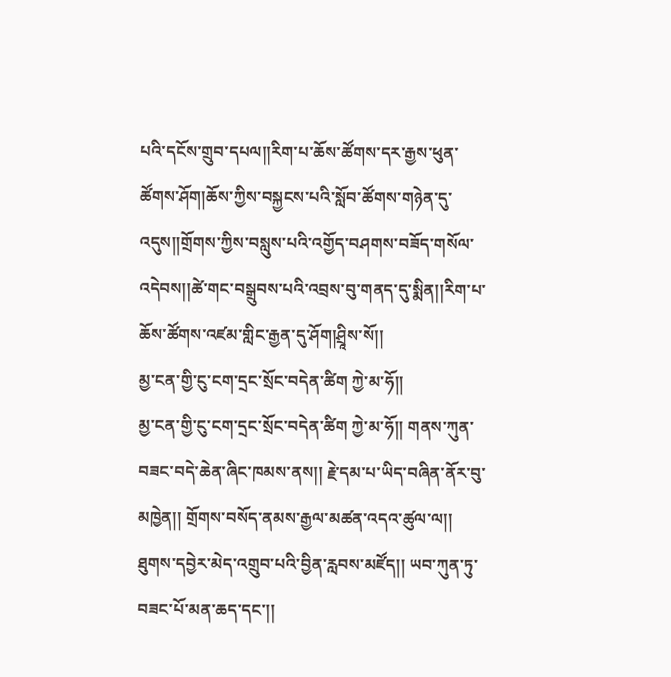པའི་དངོས་གྲུབ་དཔལ།།རིག་པ་ཆོས་ཚོགས་དར་རྒྱས་ཕུན་ཚོགས་ཤོག།ཆོས་ཀྱིས་བསྐྱངས་པའི་སློབ་ཚོགས་གཉེན་དུ་འདུས།།གྲོགས་ཀྱིས་བསླུས་པའི་འགྱོད་བཤགས་བཟོད་གསོལ་འདེབས།།ཚེ་གང་བསྒྲུབས་པའི་འབྲས་བུ་གནད་དུ་སྨིན།།རིག་པ་ཆོས་ཚོགས་འཛམ་གླིང་རྒྱན་དུ་ཤོག།ཤྲཱིས་སོ།།
མྱ་ངན་གྱི་ངུ་ངག་དྲང་སྲོང་བདེན་ཚིག ཀྱེ་མ་ཧོ།།
མྱ་ངན་གྱི་ངུ་ངག་དྲང་སྲོང་བདེན་ཚིག ཀྱེ་མ་ཧོ།། གནས་ཀུན་བཟང་བདེ་ཆེན་ཞིང་ཁམས་ནས།། རྗེ་དམ་པ་ཡིད་བཞིན་ནོར་བུ་མཁྱེན།། གྲོགས་བསོད་ནམས་རྒྱལ་མཚན་འདའ་ཚུལ་ལ།། ཐུགས་དབྱེར་མེད་འགྲུབ་པའི་བྱིན་རླབས་མཛོད།། ཡབ་ཀུན་ཏུ་བཟང་པོ་མན་ཆད་དང་།།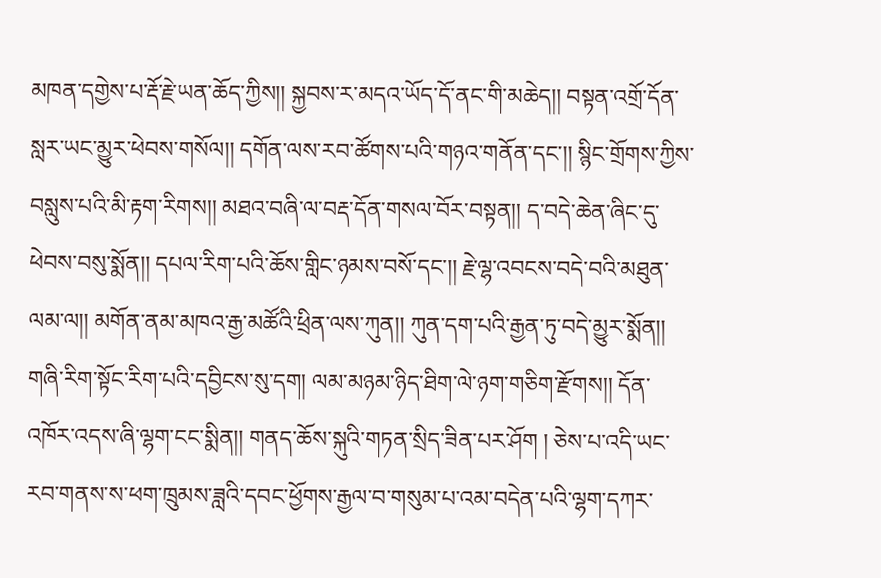མཁན་དགྱེས་པ་རྡོ་རྗེ་ཡན་ཆོད་ཀྱིས།། སྐྱབས་ར་མདའ་ཡོད་དོ་ནང་གི་མཆེད།། བསྟན་འགྲོ་དོན་སླར་ཡང་མྱུར་ཕེབས་གསོལ།། དགོན་ལས་རབ་ཚོགས་པའི་གཉའ་གནོན་དང་།། སྙིང་གྲོགས་ཀྱིས་བསླུས་པའི་མི་རྟག་རིགས།། མཐའ་བཞི་ལ་བརྡ་དོན་གསལ་བོར་བསྟན།། ད་བདེ་ཆེན་ཞིང་དུ་ཕེབས་བསུ་སྨོན།། དཔལ་རིག་པའི་ཆོས་གླིང་ཉམས་བསོ་དང་།། རྗེ་ལྷ་འབངས་བདེ་བའི་མཐུན་ལམ་ལ།། མགོན་ནམ་མཁའ་རྒྱ་མཚོའི་ཕྲིན་ལས་ཀུན།། ཀུན་དག་པའི་རྒྱན་ཏུ་བདེ་མྱུར་སྨོན།། གཞི་རིག་སྟོང་རིག་པའི་དབྱིངས་སུ་དག། ལམ་མཉམ་ཉིད་ཐིག་ལེ་ཉག་གཅིག་རྫོགས།། དོན་འཁོར་འདས་ཞི་ལྷག་ངང་སྨིན།། གནད་ཆོས་སྐུའི་གཏན་སྲིད་ཟིན་པར་ཤོག ། ཅེས་པ་འདི་ཡང་རབ་གནས་ས་ཕག་ཁྲུམས་ཟླའི་དབང་ཕྱོགས་རྒྱལ་བ་གསུམ་པ་འམ་བདེན་པའི་ལྷག་དཀར་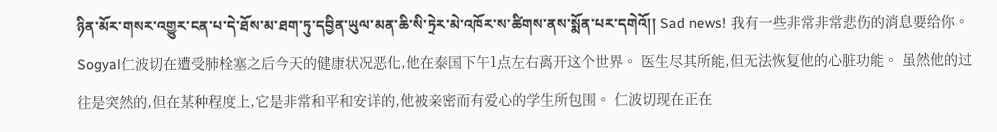ཉིན་མོར་གསར་འགྱུར་ངན་པ་དེ་ཐོས་མ་ཐག་ཏུ་དབྱིན་ཡུལ་མན་ཆི་སི་ཏྲེར་མེ་འཁོར་ས་ཚིགས་ནས་སྨོན་པར་དགེའོ།། Sad news! 我有一些非常非常悲伤的消息要给你。 Sogyal仁波切在遭受肺栓塞之后今天的健康状况恶化,他在泰国下午1点左右离开这个世界。 医生尽其所能,但无法恢复他的心脏功能。 虽然他的过往是突然的,但在某种程度上,它是非常和平和安详的,他被亲密而有爱心的学生所包围。 仁波切现在正在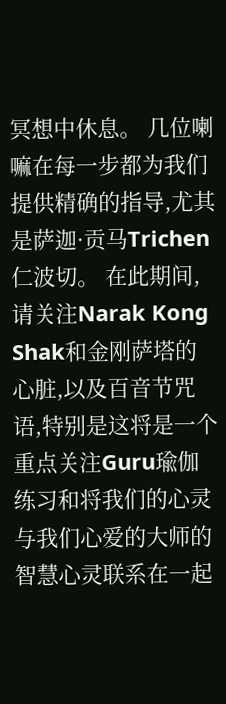冥想中休息。 几位喇嘛在每一步都为我们提供精确的指导,尤其是萨迦·贡马Trichen仁波切。 在此期间,请关注Narak Kong Shak和金刚萨塔的心脏,以及百音节咒语,特别是这将是一个重点关注Guru瑜伽练习和将我们的心灵与我们心爱的大师的智慧心灵联系在一起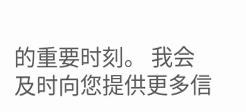的重要时刻。 我会及时向您提供更多信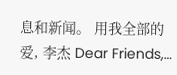息和新闻。 用我全部的爱, 李杰 Dear Friends,…